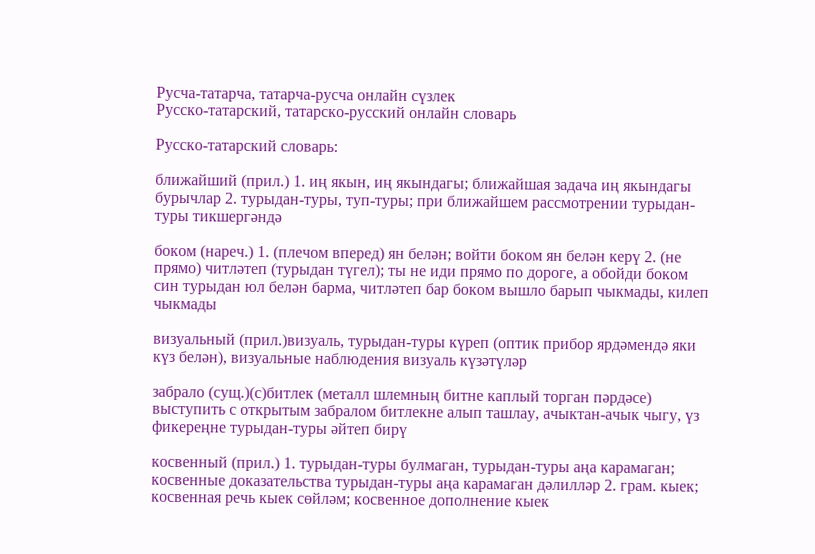Русча-татарча, татарча-русча онлайн сүзлек
Русско-татарский, татарско-русский онлайн словарь

Русско-татарский словарь:

ближайший (прил.) 1. иң якын, иң якындагы; ближайшая задача иң якындагы бурычлар 2. турыдан-туры, туп-туры; при ближайшем рассмотрении турыдан-туры тикшергәндә

боком (нареч.) 1. (плечом вперед) ян белән; войти боком ян белән керү 2. (не прямо) читләтеп (турыдан түгел); ты не иди прямо по дороге, а обойди боком син турыдан юл белән барма, читләтеп бар боком вышло барып чыкмады, килеп чыкмады

визуальный (прил.)визуаль, турыдан-туры күреп (оптик прибор ярдәмендә яки күз белән), визуальные наблюдения визуаль күзәтүләр

забрало (сущ.)(с)битлек (металл шлемның битне каплый торган пәрдәсе) выступить с открытым забралом битлекне алып ташлау, ачыктан-ачык чыгу, үз фикереңне турыдан-туры әйтеп бирү

косвенный (прил.) 1. турыдан-туры булмаган, турыдан-туры аңа карамаган; косвенные доказательства турыдан-туры аңа карамаган дәлилләр 2. грам. кыек; косвенная речь кыек сөйләм; косвенное дополнение кыек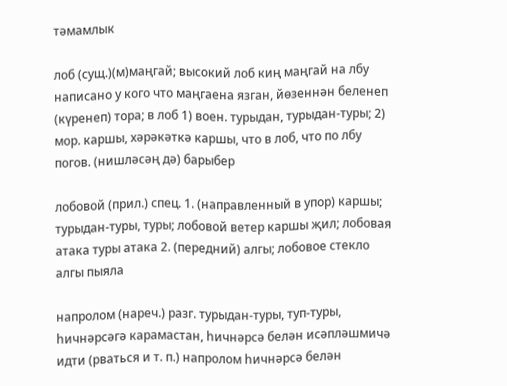тәмамлык

лоб (сущ.)(м)маңгай; высокий лоб киң маңгай на лбу написано у кого что маңгаена язган, йөзеннән беленеп (күренеп) тора; в лоб 1) воен. турыдан, турыдан-туры; 2) мор. каршы, хәрәкәткә каршы, что в лоб, что по лбу погов. (нишләсәң дә) барыбер

лобовой (прил.) спец. 1. (направленный в упор) каршы; турыдан-туры, туры; лобовой ветер каршы җил; лобовая атака туры атака 2. (передний) алгы; лобовое стекло алгы пыяла

напролом (нареч.) разг. турыдан-туры, туп-туры, һичнәрсәгә карамастан, һичнәрсә белән исәпләшмичә идти (рваться и т. п.) напролом һичнәрсә белән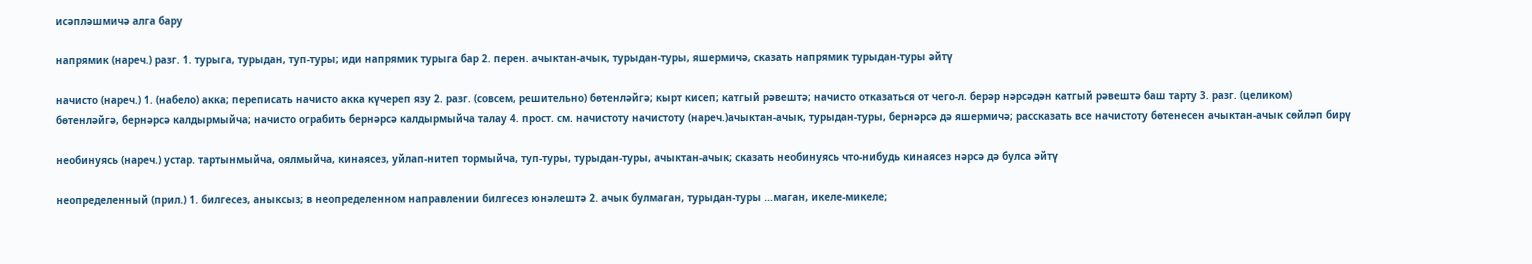исәпләшмичә алга бару

напрямик (нареч.) разг. 1. турыга, турыдан, туп-туры; иди напрямик турыга бар 2. перен. ачыктан-ачык, турыдан-туры, яшермичә, сказать напрямик турыдан-туры әйтү

начисто (нареч.) 1. (набело) акка; переписать начисто акка күчереп язу 2. разг. (совсем, решительно) бөтенләйгә; кырт кисеп; катгый рәвештә; начисто отказаться от чего-л. берәр нәрсәдән катгый рәвештә баш тарту 3. разг. (целиком) бөтенләйгә, бернәрсә калдырмыйча; начисто ограбить бернәрсә калдырмыйча талау 4. прост. см. начистоту начистоту (нареч.)ачыктан-ачык, турыдан-туры, бернәрсә дә яшермичә; рассказать все начистоту бөтенесен ачыктан-ачык сөйләп бирү

необинуясь (нареч.) устар. тартынмыйча, оялмыйча, кинаясез, уйлап-нитеп тормыйча, туп-туры, турыдан-туры, ачыктан-ачык; сказать необинуясь что-нибудь кинаясез нәрсә дә булса әйтү

неопределенный (прил.) 1. билгесез, аныксыз; в неопределенном направлении билгесез юнәлештә 2. ачык булмаган, турыдан-туры …маган, икеле-микеле;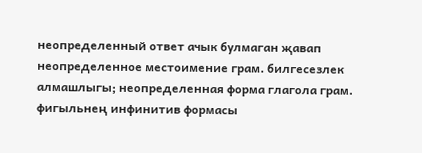неопределенный ответ ачык булмаган җавап неопределенное местоимение грам. билгесезлек алмашлыгы; неопределенная форма глагола грам. фигыльнең инфинитив формасы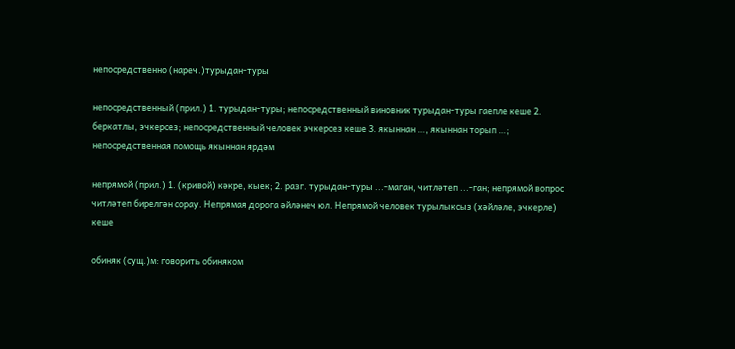непосредственно (нареч.)турыдан-туры

непосредственный (прил.) 1. турыдан-туры; непосредственный виновник турыдан-туры гаепле кеше 2. беркатлы, эчкерсез; непосредственный человек эчкерсез кеше 3. якыннан …, якыннан торып …; непосредственная помощь якыннан ярдәм

непрямой (прил.) 1. (кривой) кәкре, кыек; 2. разг. турыдан-туры ...-маган, читләтеп ...-ган; непрямой вопрос читләтеп бирелгән сорау. Непрямая дорога әйләнеч юл. Непрямой человек турылыксыз (хәйләле, эчкерле) кеше

обиняк (сущ.)м: говорить обиняком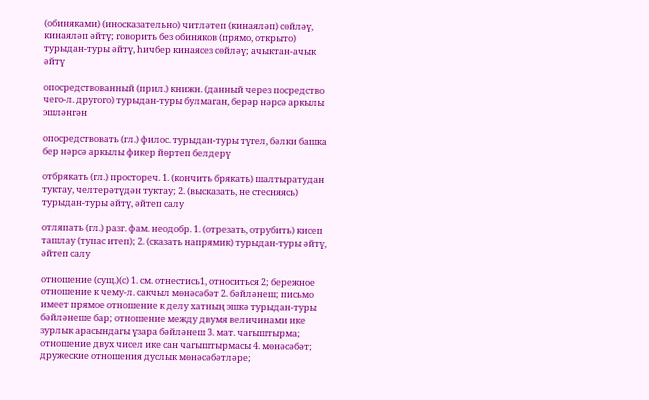(обиняками) (иносказательно) читләтеп (кинаяләп) сөйләү, кинаяләп әйтү; говорить без обиняков (прямо, открыто) турыдан-туры әйтү, һичбер кинаясез сөйләү; ачыктан-ачык әйтү

опосредствованный (прил.) книжн. (данный через посредство чего-л. другого) турыдан-туры булмаган, берәр нәрсә аркылы эшләнгән

опосредствовать (гл.) филос. турыдан-туры түгел, бәлки башка бер нәрсә аркылы фикер йөртеп белдерү

отбрякать (гл.) простореч. 1. (кончить брякать) шалтыратудан туктау, челтерәтүдән туктау; 2. (высказать, не стесняясь) турыдан-туры әйтү, әйтеп салу

отляпать (гл.) разг. фам. неодобр. 1. (отрезать, отрубить) кисеп ташлау (тупас итеп); 2. (сказать напрямик) турыдан-туры әйтү, әйтеп салу

отношение (сущ.)(с) 1. см. отнестись1, относиться 2; бережное отношение к чему-л. сакчыл мөнәсәбәт 2. бәйләнеш; письмо имеет прямое отношение к делу хатның эшкә турыдан-туры бәйләнеше бар; отношение между двумя величинами ике зурлык арасындагы үзара бәйләнеш 3. мат. чагыштырма; отношение двух чисел ике сан чагыштырмасы 4. мөнәсәбәт; дружеские отношения дуслык мөнәсәбәтләре;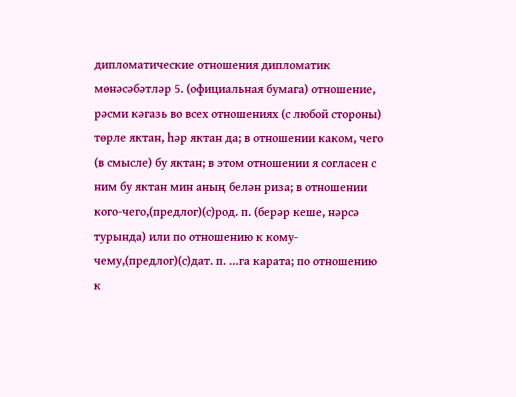дипломатические отношения дипломатик мөнәсәбәтләр 5. (официальная бумага) отношение, рәсми кәгазь во всех отношениях (с любой стороны) төрле яктан, һәр яктан да; в отношении каком, чего (в смысле) бу яктан; в этом отношении я согласен с ним бу яктан мин аның белән риза; в отношении кого-чего,(предлог)(с)род. п. (берәр кеше, нәрсә турында) или по отношению к кому-чему,(предлог)(с)дат. п. …га карата; по отношению к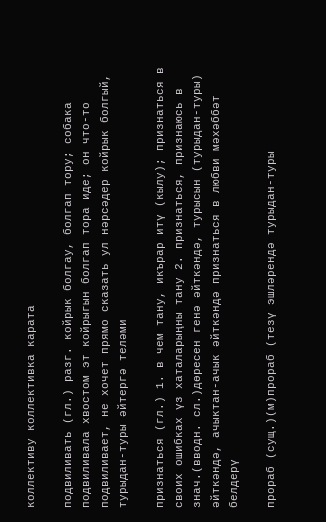коллективу коллективка карата

подвиливать (гл.) разг. койрык болгау, болгап тору; собака подвиливала хвостом эт койрыгын болгап тора иде; он что-то подвиливает, не хочет прямо сказать ул нәрсәдер койрык болгый, турыдан-туры әйтергә теләми

признаться (гл.) 1. в чем тану, икърар итү (кылу); признаться в своих ошибках үз хаталарыңны тану 2. признаться, признаюсь в знач.(вводн. сл.)дөресен генә әйткәндә, турысын (турыдан-туры) әйткәндә, ачыктан-ачык әйткәндә признаться в любви мәхәббәт белдерү

прораб (сущ.)(м)прораб (тезү эшләрендә турыдан-туры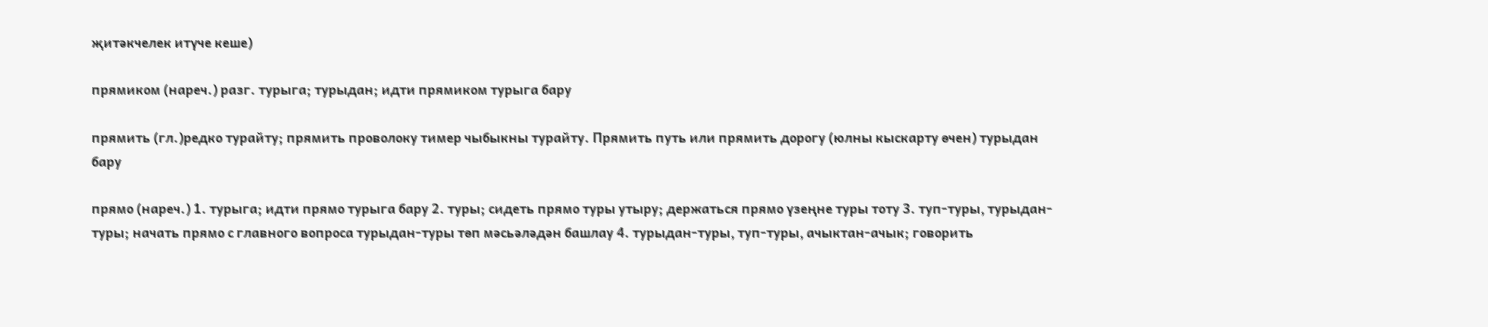җитәкчелек итүче кеше)

прямиком (нареч.) разг. турыга; турыдан; идти прямиком турыга бару

прямить (гл.)редко турайту; прямить проволоку тимер чыбыкны турайту. Прямить путь или прямить дорогу (юлны кыскарту өчен) турыдан бару

прямо (нареч.) 1. турыга; идти прямо турыга бару 2. туры; сидеть прямо туры утыру; держаться прямо үзеңне туры тоту 3. туп-туры, турыдан-туры; начать прямо с главного вопроса турыдан-туры төп мәсьәләдән башлау 4. турыдан-туры, туп-туры, ачыктан-ачык; говорить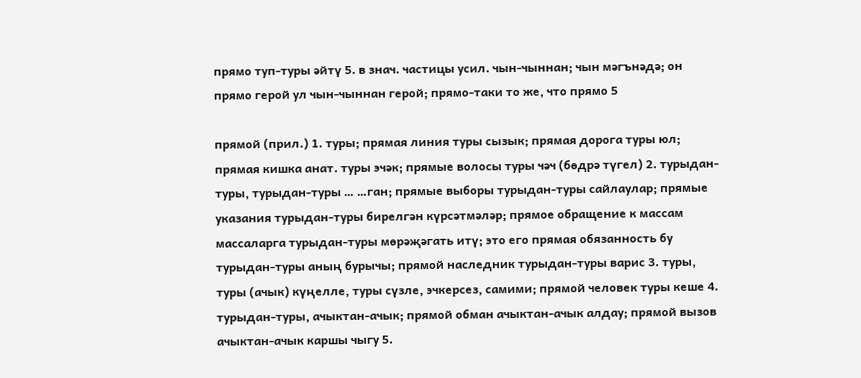прямо туп-туры әйтү 5. в знач. частицы усил. чын-чыннан; чын мәгънәдә; он прямо герой ул чын-чыннан герой; прямо-таки то же, что прямо 5

прямой (прил.) 1. туры; прямая линия туры сызык; прямая дорога туры юл; прямая кишка анат. туры эчәк; прямые волосы туры чәч (бөдрә түгел) 2. турыдан-туры, турыдан-туры … …ган; прямые выборы турыдан-туры сайлаулар; прямые указания турыдан-туры бирелгән күрсәтмәләр; прямое обращение к массам массаларга турыдан-туры мөрәҗәгать итү; это его прямая обязанность бу турыдан-туры аның бурычы; прямой наследник турыдан-туры варис 3. туры, туры (ачык) күңелле, туры сүзле, эчкерсез, самими; прямой человек туры кеше 4. турыдан-туры, ачыктан-ачык; прямой обман ачыктан-ачык алдау; прямой вызов ачыктан-ачык каршы чыгу 5.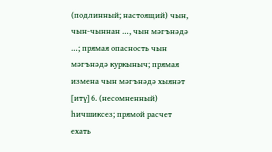(подлинный; настоящий) чын, чын-чыннан …, чын мәгънәдә …; прямая опасность чын мәгънәдә куркыныч; прямая измена чын мәгънәдә хыянәт [итү] 6. (несомненный) һичшиксез; прямой расчет ехать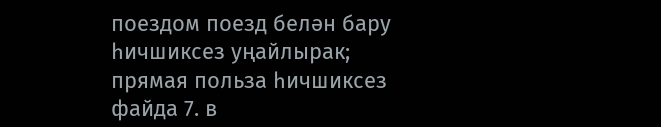поездом поезд белән бару һичшиксез уңайлырак; прямая польза һичшиксез файда 7. в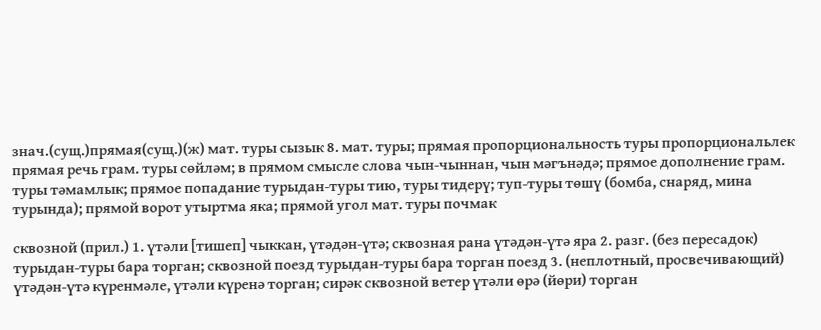знач.(сущ.)прямая(сущ.)(ж) мат. туры сызык 8. мат. туры; прямая пропорциональность туры пропорциональлек прямая речь грам. туры сөйләм; в прямом смысле слова чын-чыннан, чын мәгънәдә; прямое дополнение грам. туры тәмамлык; прямое попадание турыдан-туры тию, туры тидерү; туп-туры төшү (бомба, снаряд, мина турында); прямой ворот утыртма яка; прямой угол мат. туры почмак

сквозной (прил.) 1. үтәли [тишеп] чыккан, үтәдән-үтә; сквозная рана үтәдән-үтә яра 2. разг. (без пересадок) турыдан-туры бара торган; сквозной поезд турыдан-туры бара торган поезд 3. (неплотный, просвечивающий) үтәдән-үтә күренмәле, үтәли күренә торган; сирәк сквозной ветер үтәли өрә (йөри) торган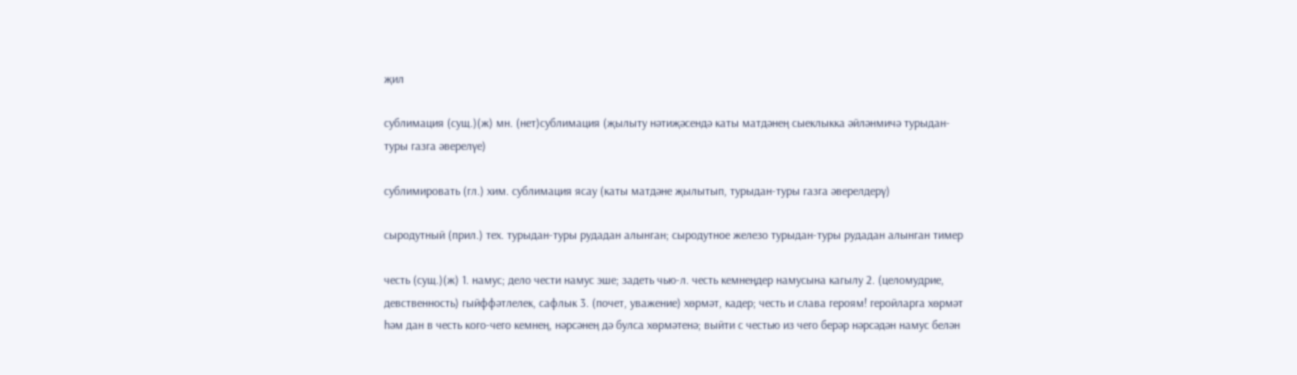җил

сублимация (сущ.)(ж) мн. (нет)сублимация (җылыту нәтиҗәсендә каты матдәнең сыеклыкка әйләнмичә турыдан-туры газга әверелүе)

сублимировать (гл.) хим. сублимация ясау (каты матдәне җылытып, турыдан-туры газга әверелдерү)

сыродутный (прил.) тех. турыдан-туры рудадан алынган; сыродутное железо турыдан-туры рудадан алынган тимер

честь (сущ.)(ж) 1. намус; дело чести намус эше; задеть чью-л. честь кемнеңдер намусына кагылу 2. (целомудрие, девственность) гыйффәтлелек, сафлык 3. (почет, уважение) хөрмәт, кадер; честь и слава героям! геройларга хөрмәт һәм дан в честь кого-чего кемнең, нәрсәнең дә булса хөрмәтенә; выйти с честью из чего берәр нәрсәдән намус белән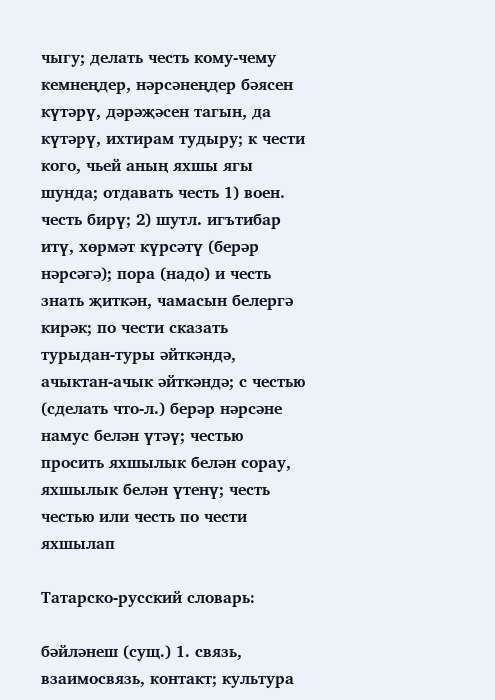чыгу; делать честь кому-чему кемнеңдер, нәрсәнеңдер бәясен күтәрү, дәрәҗәсен тагын, да күтәрү, ихтирам тудыру; к чести кого, чьей аның яхшы ягы шунда; отдавать честь 1) воен. честь бирү; 2) шутл. игътибар итү, хөрмәт күрсәтү (берәр нәрсәгә); пора (надо) и честь знать җиткән, чамасын белергә кирәк; по чести сказать турыдан-туры әйткәндә, ачыктан-ачык әйткәндә; с честью (сделать что-л.) берәр нәрсәне намус белән үтәү; честью просить яхшылык белән сорау, яхшылык белән үтенү; честь честью или честь по чести яхшылап

Татарско-русский словарь:

бәйләнеш (сущ.) 1. связь, взаимосвязь, контакт; культура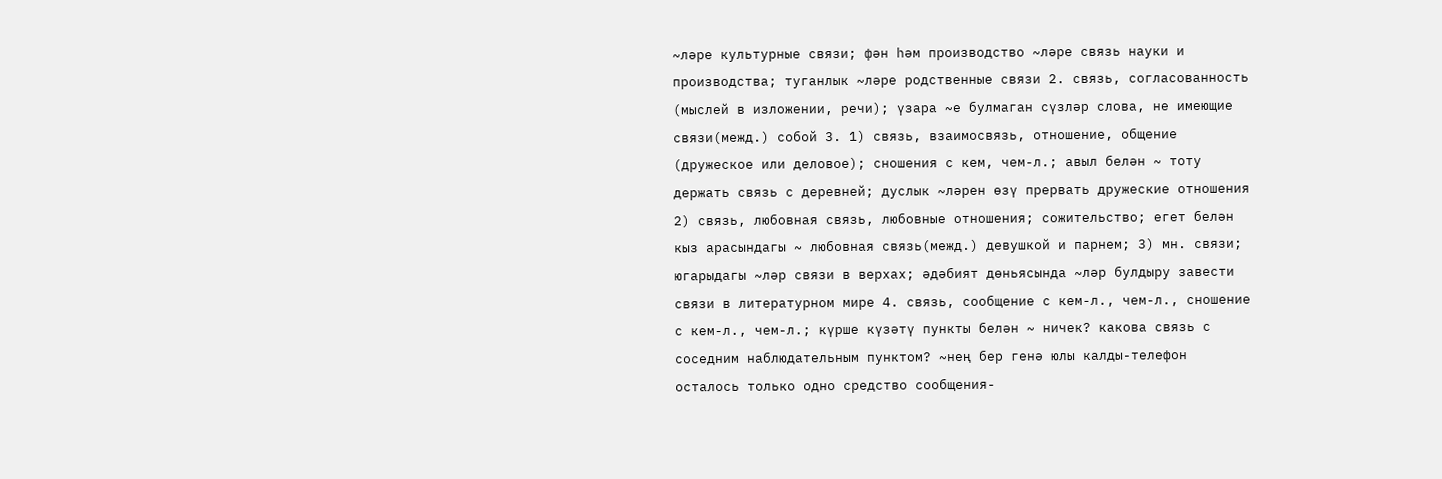~ләре культурные связи; фән һәм производство ~ләре связь науки и производства; туганлык ~ләре родственные связи 2. связь, согласованность (мыслей в изложении, речи); үзара ~е булмаган сүзләр слова, не имеющие связи(межд.) собой 3. 1) связь, взаимосвязь, отношение, общение (дружеское или деловое); сношения с кем, чем-л.; авыл белән ~ тоту держать связь с деревней; дуслык ~ләрен өзү прервать дружеские отношения 2) связь, любовная связь, любовные отношения; сожительство; егет белән кыз арасындагы ~ любовная связь(межд.) девушкой и парнем; 3) мн. связи; югарыдагы ~ләр связи в верхах; әдәбият дөньясында ~ләр булдыру завести связи в литературном мире 4. связь, сообщение с кем-л., чем-л., сношение с кем-л., чем-л.; күрше күзәтү пункты белән ~ ничек? какова связь с соседним наблюдательным пунктом? ~нең бер генә юлы калды-телефон осталось только одно средство сообщения-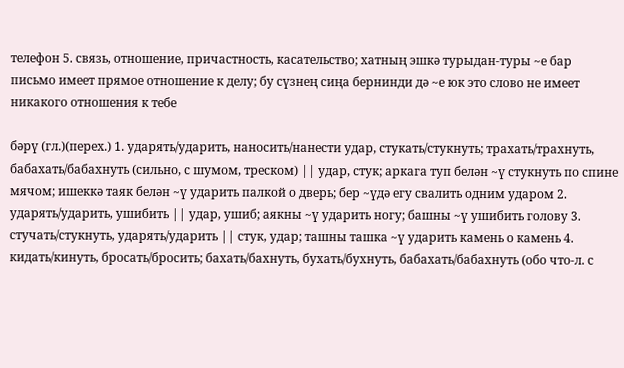телефон 5. связь, отношение, причастность, касательство; хатның эшкә турыдан-туры ~е бар письмо имеет прямое отношение к делу; бу сүзнең сиңа бернинди дә ~е юк это слово не имеет никакого отношения к тебе

бәрү (гл.)(перех.) 1. ударять/ударить, наносить/нанести удар, стукать/стукнуть; трахать/трахнуть, бабахать/бабахнуть (сильно, с шумом, треском) || удар, стук; аркага туп белән ~ү стукнуть по спине мячом; ишеккә таяк белән ~ү ударить палкой о дверь; бер ~үдә егу свалить одним ударом 2. ударять/ударить, ушибить || удар, ушиб; аякны ~ү ударить ногу; башны ~ү ушибить голову 3. стучать/стукнуть, ударять/ударить || стук, удар; ташны ташка ~ү ударить камень о камень 4. кидать/кинуть, бросать/бросить; бахать/бахнуть, бухать/бухнуть, бабахать/бабахнуть (обо что-л. с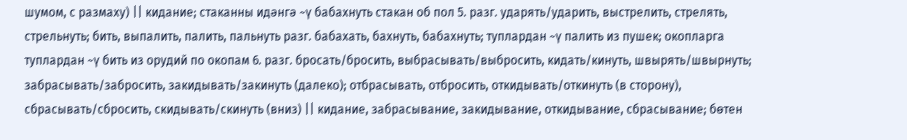шумом, с размаху) || кидание; стаканны идәнгә ~ү бабахнуть стакан об пол 5. разг. ударять/ударить, выстрелить, стрелять, стрельнуть; бить, выпалить, палить, пальнуть разг. бабахать, бахнуть, бабахнуть; туплардан ~ү палить из пушек; окопларга туплардан ~ү бить из орудий по окопам 6. разг. бросать/бросить, выбрасывать/выбросить, кидать/кинуть, швырять/швырнуть; забрасывать/забросить, закидывать/закинуть (далеко); отбрасывать, отбросить, откидывать/откинуть (в сторону), сбрасывать/сбросить, скидывать/скинуть (вниз) || кидание, забрасывание, закидывание, откидывание, сбрасывание; бөтен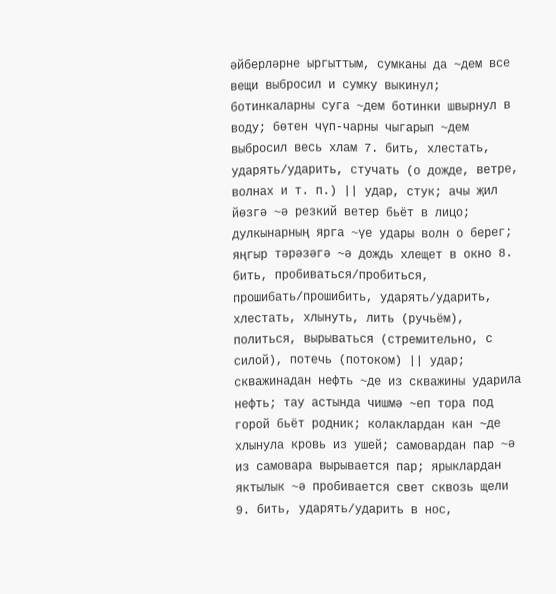әйберләрне ыргыттым, сумканы да ~дем все вещи выбросил и сумку выкинул; ботинкаларны суга ~дем ботинки швырнул в воду; бөтен чүп-чарны чыгарып ~дем выбросил весь хлам 7. бить, хлестать, ударять/ударить, стучать (о дожде, ветре, волнах и т. п.) || удар, стук; ачы җил йөзгә ~ә резкий ветер бьёт в лицо; дулкынарның ярга ~үе удары волн о берег; яңгыр тәрәзәгә ~ә дождь хлещет в окно 8. бить, пробиваться/пробиться, прошибать/прошибить, ударять/ударить, хлестать, хлынуть, лить (ручьём), политься, вырываться (стремительно, с силой), потечь (потоком) || удар; скважинадан нефть ~де из скважины ударила нефть; тау астында чишмә ~еп тора под горой бьёт родник; колаклардан кан ~де хлынула кровь из ушей; самовардан пар ~ә из самовара вырывается пар; ярыклардан яктылык ~ә пробивается свет сквозь щели 9. бить, ударять/ударить в нос,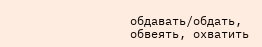обдавать/обдать, обвеять, охватить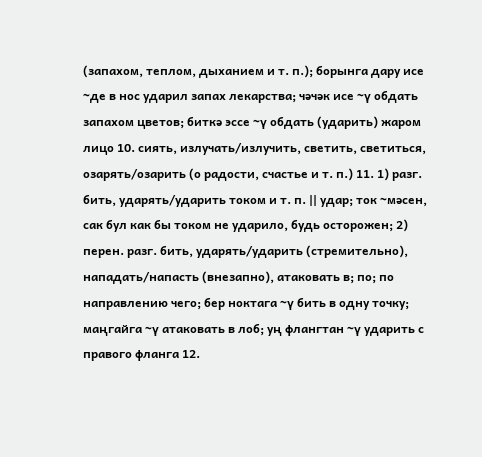(запахом, теплом, дыханием и т. п.); борынга дару исе ~де в нос ударил запах лекарства; чәчәк исе ~ү обдать запахом цветов; биткә эссе ~ү обдать (ударить) жаром лицо 10. сиять, излучать/излучить, светить, светиться, озарять/озарить (о радости, счастье и т. п.) 11. 1) разг. бить, ударять/ударить током и т. п. || удар; ток ~мәсен, сак бул как бы током не ударило, будь осторожен; 2) перен. разг. бить, ударять/ударить (стремительно), нападать/напасть (внезапно), атаковать в; по; по направлению чего; бер ноктага ~ү бить в одну точку; маңгайга ~ү атаковать в лоб; уң флангтан ~ү ударить с правого фланга 12.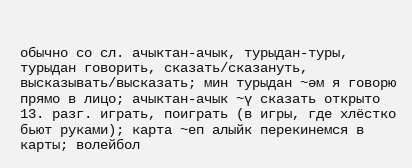обычно со сл. ачыктан-ачык, турыдан-туры, турыдан говорить, сказать/сказануть, высказывать/высказать; мин турыдан ~әм я говорю прямо в лицо; ачыктан-ачык ~ү сказать открыто 13. разг. играть, поиграть (в игры, где хлёстко бьют руками); карта ~еп алыйк перекинемся в карты; волейбол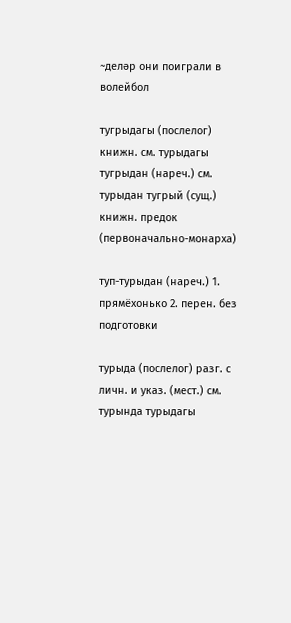~деләр они поиграли в волейбол

тугрыдагы (послелог) книжн. см. турыдагы тугрыдан (нареч.) см. турыдан тугрый (сущ.) книжн. предок (первоначально-монарха)

туп-турыдан (нареч.) 1. прямёхонько 2. перен. без подготовки

турыда (послелог) разг. с личн. и указ. (мест.) см. турында турыдагы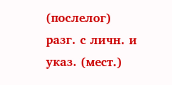(послелог) разг. с личн. и указ. (мест.)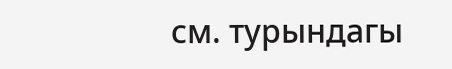см. турындагы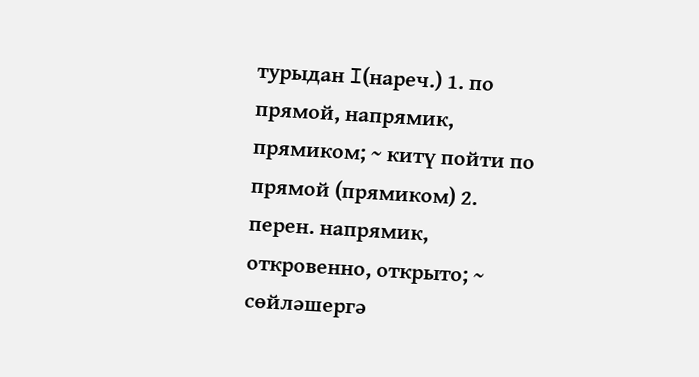турыдан I(нареч.) 1. по прямой, напрямик, прямиком; ~ китү пойти по прямой (прямиком) 2. перен. напрямик, откровенно, открыто; ~ сөйләшергә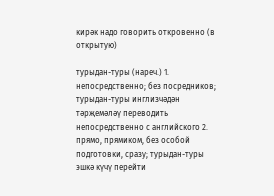кирәк надо говорить откровенно (в открытую)

турыдан-туры (нареч.) 1. непосредственно; без посредников; турыдан-туры инглизчәдән тәрҗемәләү переводить непосредственно с английского 2. прямо, прямиком, без особой подготовки, сразу; турыдан-туры эшкә күчү перейти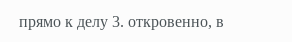прямо к делу 3. откровенно, в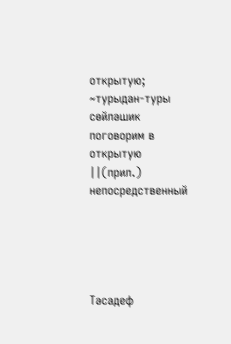открытую; ~турыдан-туры сөйләшик поговорим в открытую ||(прил.) непосредственный





Тәсадеф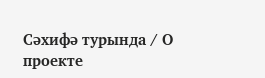Сәхифә турында / О проекте